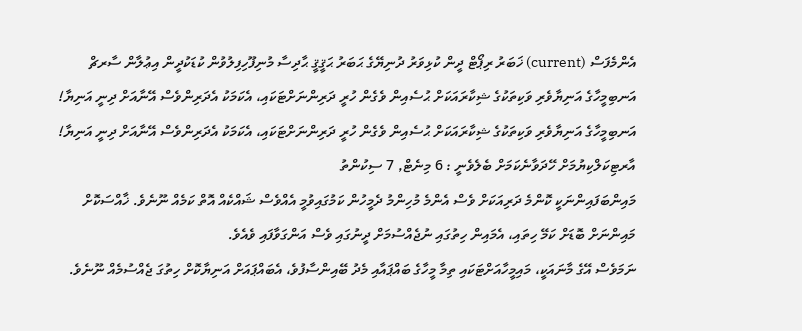އެންމެފަސް (current) ޚަބަރު ރިޕޯޓް ދީން ކުޅިވަރު ދުނިޔޭގެ ޙަބަރު ޙަޤީޤީ ޙާދިސާ މުނިފޫހިފިލުވުން ކުޑަކުދީން އިޢުލާން ސާރޗް
އަނބިމީހާގެ އަނިޔާވެރި ވަކިތަކުގެ ޝިކާރައަކަށް ޙުސެއިން ވެގެން ހުރީ ދަރިންނަށްޓަކައި، އެކަމަކު އެދަރިންވެސް އޭނާއަށް ދިނީ އަނިޔާ!
އަނބިމީހާގެ އަނިޔާވެރި ވަކިތަކުގެ ޝިކާރައަކަށް ޙުސެއިން ވެގެން ހުރީ ދަރިންނަށްޓަކައި، އެކަމަކު އެދަރިންވެސް އޭނާއަށް ދިނީ އަނިޔާ!
އާރޓިކަލްކިޔުމަށް ހޭދަވާނެކަމަށް ބެލެވެނީ : 6 މިނެޓް, 7 ސިކުންތު
މައިންބަފައިންނަކީ ކޮންމެ ދަރިއަކަށް ވެސް އެންމެ މުހިންމު ދެމީހުން ކަމުގައިވުމީ އެއްވެސް ޝައްކެއް އޮތް ކަމެއް ނޫނެވެ. ޚާއްސަކޮށް މައިންނަށް ބޮޑަށް ކަމޭ ހިތައި، އެމައިން ހިތުގައި ނުޖެއްސުމަށް ދީނުގައި ވެސް އަންގަވާފައި ވެއެވެ.
ނަމަވެސް އޭގެ މާނައަކީ، މައިމީހާއަށްޓަކައި ތިމާ މީހާގެ ބައްޕައާއި މެދު ބޭއިންސާފުވެ، އެބައްޕައަށް އަނިޔާކޮށް ހިތުގަ ޖެއްސުމެއް ނޫނެވެ.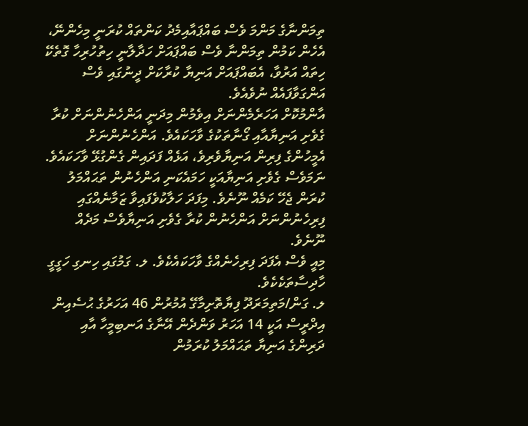ތިމަންނާގެ މަންމަ ވެސް ބައްޕައާއިމެދު ކަންތައް ކުރަނީ މިހެންނޭ، އެހެން ކަމުން ތިމަންނާ ވެސް ބައްޕައަށް ހަދާލާނީ ހިތުހުރިހާ ގޮތެކޭ ހިތައް އަރުވާ، އެބައްޕައަށް އަނިޔާ ކުރާކަށް ދީނުގައި ވެސް އަންގަވާފައެއް ނުވެއެވެ.
އާންމުކޮށް އަހަރެމެންނަށް އިވެމުން މިދަނީ އަންހެނުންނަށް ކުރާ ގެވެށި އަނިޔާއާއި ގޯނާތަކުގެ ވާހަކައެވެ. އަންހެނުންނަށް އެމީހުންގެ ފިރިން އަނިޔާވެރިވެ، އަޅެއް ފަދައިން ގެންގުޅޭ ވާހަކައެވެ. ނަމަވެސް ގެވެށި އަނިޔާއަކީ ހަމައެކަނި އަންހެނުން ތަޙައްމަލު ކުރަން ޖެހޭ ކަމެއް ނޫނެވެ. މިފަދަ ހަލާކުވެފައިވާ ޒަމާނެއްގައި ފިރިހެނުންނަށް އަންހެނުން ކުރާ ގެވެށި އަނިޔާވެސް މަދެއް ނޫނެވެ.
މިއީ ވެސް އެފަދަ ފިރިހެނެއްގެ ވާހަކައެކެވެ. ލ. ގަމުގައި ހިނގި ހަގީގީ ހާދިސާތަކެކެވެ.
ލ. ގަން/މަތިމަރަދޫ ފިޔާތޮށިމާގޭ އުމުރުން 46 އަހަރުގެ ޙުސެއިން އިދްރީސް އަކީ 14 އަހަރު ވަންދެން އޭނާގެ އަނބިމީހާ އާއި ދަރިންގެ އަނިޔާ ތަޙައްމަލު ކުރަމުން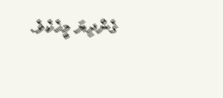ގެންދިޔަ މީހެކެވެ.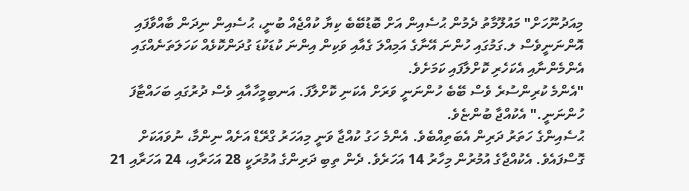މިއަދުނޫހަށް" މައުލޫމާތު ދެމުން ޙުސެއިން އަށް ބޮޑުބޭބެ ކިޔާ ކުއްޖެއް ބުނީ، ޙުސެއިން ނިދަން ބާއްވާފައި އޮންނަނީވެސް ލ.ގަމުގައި ހުންނަ އޭނާގެ އަމިއްލަ ގެއާއި ވަކިން އިންނަ ކުޑަކުޑަ ގުދަންކޮޅެއް ކަހަލަތަނެއްގައި އެންމެންނާއި އެކަހެރި ކޮށްލާފައި ކަމަށެވެ.
"އެންމެ ކުރިންސުރެ ވެސް ބޭބެ ހުންނަނީ ވަރަށް އެކަނި ކޮށްލާފަ. އަނބިމީހާއާއި ވެސް ދުރުގައި ބަހައްޓާފަ ހުންނަނީ." އެކުއްޖާ ބުންޏެވެ.
ޙުސެއިންގެ ހަތަރު ދަރިން އެބަތިއްބެވެ. އެންމެ ހަގު ކުއްޖާ ވަނީ މިއަހަރު ގްރޭޑް އަށެއް ނިންމާ، ނުވައަކަށް ގޮސްފައެވެ. އެކުއްޖާގެ އުމުރުން މިހާރު 14 އަހަރެވެ. ދެން ތިބި ދަރިންގެ އުމުރަކީ 28 އަހަރާއި، 24 އަހަރާއި 21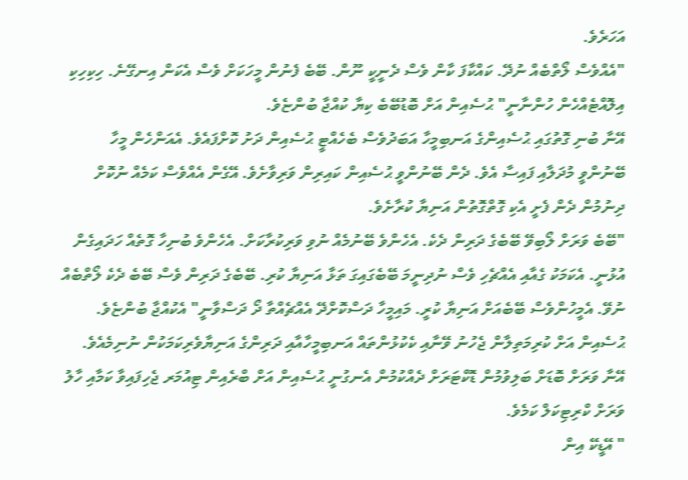އަހަރެވެ.
"އެއްވެސް ލޯތްބެއް ނުދޭ. ކައްކާފަ ކާން ވެސް ދެނީކީ ނޫން. ބޭބެ ފެނުން މީހަކަށް ވެސް އެކަން އިނގޭނެ. ހިކިހިކި އިލޮއްޓެއްހެން ހުންނާނީ" ޙުސެއިން އަށް ބޮޑުބޭބެ ކިޔާ ކުއްޖާ ބުންޏެވެ.
އޭނާ ބުނި ގޮތުގައި ޙުސެއިންގެ އަނބިމީހާ އަބަދުވެސް ބެހެއްޓީ ޙުސެއިން ދަށު ކޮށްފައެވެ. އެއަންހެން މީހާ ބޭނުންވީ މުދަލާއި ފައިސާ އެވެ. ދެން ބޭނުންވީ ޙުސެއިން ކައިރިން ވަރިވާށެވެ. އޭގެން އެއްވެސް ކަމެއް ނުކޮށް ދިނުމުން ދެން ފެށީ އެކި ގޮތްގޮތުން އަނިޔާ ކުރާށެވެ.
"ބޭބެ ވަރަށް ލޯބިވޭ ބޭބެގެ ދަރިން ދެކެ. އެހެންވެ ބޭނުމެއް ނުވި ވަރިކުރާކަށް. އެހެންވެ ބުނިހާ ގޮތެއް ހަދައިގެން އުޅުނީ. އެކަމަކު ގެއާއި އެއްޗެހި ވެސް ނުދިނީމަ ބޭބެގައިގަ ތަޅާ އަނިޔާ ކުރި. ބޭބެގެ ދަރިން ވެސް ބޭބެ ދެކެ ލޯތްބެއް ނުވޭ. އެމީހުންވެސް ބޭބެއަށް އަނިޔާ ކުރީ. މައިމީހާ ދަސްކޮށްދޭ އެއްޗެއްތާ ދޯ ދަސްވާނީ" އެކުއްޖާ ބުންޏެވެ.
ޙުސެއިން އަށް ކުރިމަތިލާން ޖެހުނު ވޭނާއި ކެކުޅުންތައް އަނބިމީހާއާއި ދަރިންގެ އަނިޔާވެރިކަމަކުން ނުނިމެއެވެ. އޭނާ ވަރަށް ބޮޑަށް ބަލިވުމުން ޑޮކްޓަރަށް ދެއްކުމުން އެނގުނީ ޙުސެއިން އަށް ބްރެއިން ޓިއުމަރ ޖެހިފައިވާ ކަމާއި ހާލު ވަރަށް ކްރިޓިކަލް ކަމެވެ.
" އޭޑީކޭ އިން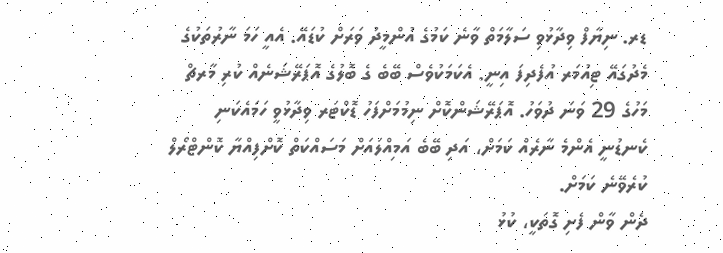ޑރ. ނިޔާފް ވިދާޅުވި ސަލާމަތް ވާނެ ކަމުގެ އުންމީދު ވަރަށް ކުޑައޭ. އެއީ ހަމަ ނާރުތަކުގެ މެދުގައޭ ޓިއުމަރ އުފެދިފަ އިނީ. އެކަމަކުވެސް ބޭބެ ގެ ބޮލުގެ އޮޕަރޭޝަނެއް ކުރި މާރޗް މަހުގެ 29 ވަނަ ދުވަހު. އޮޕަރޭޝަންކޮށް ނިމުމަށްފަހު ޑޮކްޓަރ ވިދާޅުވީ ހަމައެކަނި ކެނޑުނީ އެންމެ ނާރެއް ކަމަށް، އަދި ބޭބެ އަމިއްލައަށް މަސައްކަތް ކޮށްފިއްޔާ ކޮންޓްރޯލް ކުރެވޭނެ ކަމަށް.
ދެން ވާން ފެށި ގޮތަކީ، ކުޅު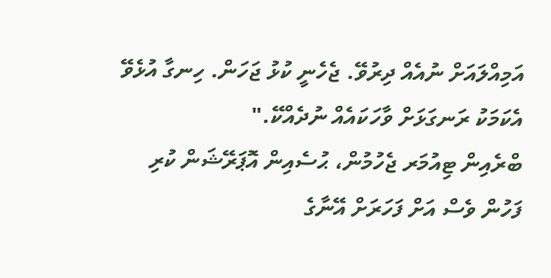އަމިއްލައަށް ނުއެއް ދިރުވޭ. ޖެހެނީ ކުޅު ޖަހަން. ހިނގާ އުޅެވޭ އެކަމަކު ރަނގަޅަށް ވާހަކައެއް ނުދެއްކޭ."
ބްރެއިން ޓިއުމަރ ޖެހުމުން، ޙުސެއިން އޮޕަރޭޝަން ކުރި ފަހުން ވެސް އަށް ފަހަރަށް އޭނާގެ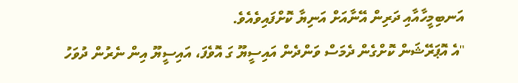އަނބިމީހާއާއި ދަރިން އޭނާއަށް އަނިޔާ ކޮށްފައިވެއެވެ.
"އެ އޮޕަރޭޝަން ކޮށްގެން ދެމަސް ވަންދެން އައިސީޔޫ ގަ އޮވެފަ، އައިސީޔޫ އިން ނެރުން ދުވަހު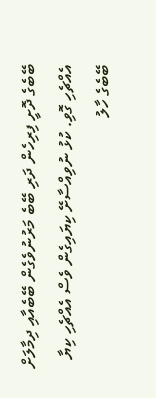ބޭބެގެ ދޮށީ ފިރިހެން ދަރި ބޭބެ މަރުނުވެގެން ބޭބެއާއި ދިމާލަށް އެއްޗެހި ގޮވި. ކުޅު ނުވިއްސާށޭ ކިޔައިގެން ވެސް އެއްޗެހި ކިޔާ ބޭބެގެ ހާލު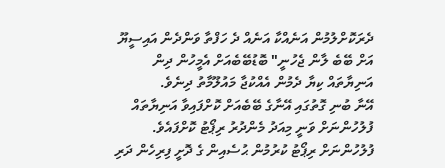ދެރަކޮށްލުމުން އަނެއްކާ އަނެއް ދެ ހަފްތާ ވަންދެން އައިސީޔޫ އަށް ބޭބެ ލާން ޖެހުނީ" ބޮޑުބޭބެއަށް އެމީހުން ދިން އަނިޔާތައް ކިޔާ ދެމުން އެއްކުޖާ މައުލޫމާތު ދިނެވެ.
އޭނާ ބުނި ގޮތުގައި އޭނާގެ ބޭބެއަށް ކޮށްފައިވާ އަނިޔާތައް ފުލުހުންނަށް ވަނީ މިއަދު މެންދުރު ރިޕޯޓު ކޮށްފައެވެ. ފުލުހުންނަށް ރިޕޯޓު ކުރުމުން ޙުސެއިން ގެ ދޮށީ ފިރިހެން ދަރި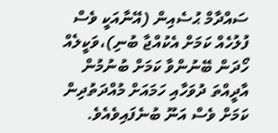ސައްދާމް ޙުސެއިން (އޭނާއަކީ ވެސް ފުލުހެއް ކަމަށް އެކުއްޖާ ބުނި)،ވަކީލެއް ހޯދަން ބޭނުންވާ ކަމަށް ބުނުމުން އާދީއްތަ ދުވަހާއި ހަމައަށް މުއްދަތުދިން ކަމަށް ވެސް އަނޫ ބުނެފައިވެއެވެ.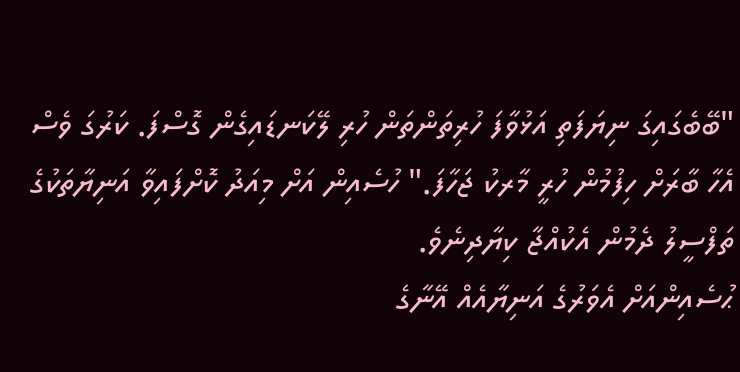"ބޭބެގައިގަ ނިޔަފަތި އަޅުވާފަ ހުރިތަންތަން ހުރި ލޭކަނޑައިގެން ގޮސްފަ. ކަރުގަ ވެސް އެހާ ބާރަށް ހިފުމުން ހުރީ މާރކު ޖަހާފަ." ހުސެއިން އަށް މިއަދު ކޮށްފައިވާ އަނިޔާތަކުގެ ތަފްސީލު ދެމުން އެކުއްޖާ ކިޔާދިނެވެ.
ޙުސެއިންއަށް އެވަރުގެ އަނިޔާއެއް އޭނާގެ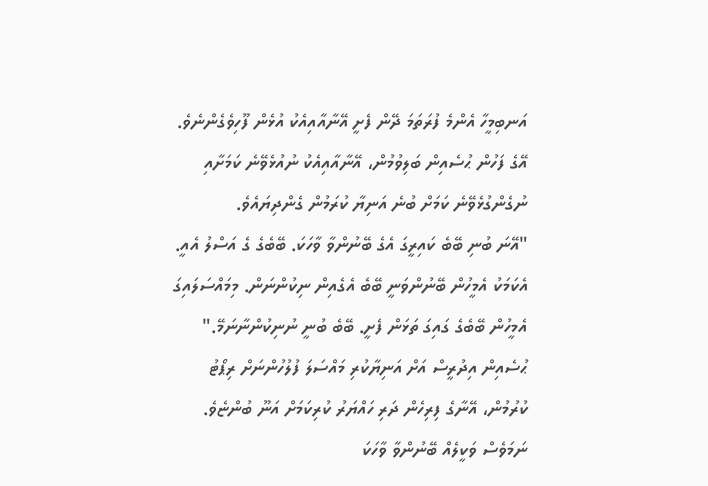އަނބިމީހާ އެންމެ ފުރަތަމަ ދޭން ފެށީ އޭނާއާއިއެކު އުޅެން ފޫހިވެގެންނެވެ. އޭގެ ފަހުން ޙުސެއިން ބަލިވުމުން، އޭނާއާއިއެކު ނުއުޅެވޭނެ ކަމަށާއި ނުގެންގުޅެވޭނެ ކަމަށް ބުނެ އަނިޔާ ކުރަމުން ގެންދިޔައެވެ.
"އޭނަ ބުނި ބޭބެ ކައިރީގަ އެގެ ބޭނުންވާ ވާހަކަ. ބޭބެގެ ގެ އަސްލު އެއީ. އެކަމަކު އެމީހުން ބޭނުންވަނީ ބޭބެ އެގެއިން ނިކުންނަން. މިމައްސަލައިގަ އެމީހުން ބޭބެގެ ގައިގަ ތަޅަން ފެށީ. ބޭބެ ބުނީ ނުނިކުންނާނަމޭ."
ޙުސެއިން އިދުރީސް އަށް އަނިޔާކުރި މައްސަލަ ފުލުހުންނަށް ރިޕޯޓު ކުރުމުން، އޭނާގެ ފިރިހެން ދަރި ހައްޔަރު ކުރިކަމަށް އަނޫ ބުންޏެވެ. ނަމަވެސް ވަކީލެއް ބޭނުންވާ ވާހަކަ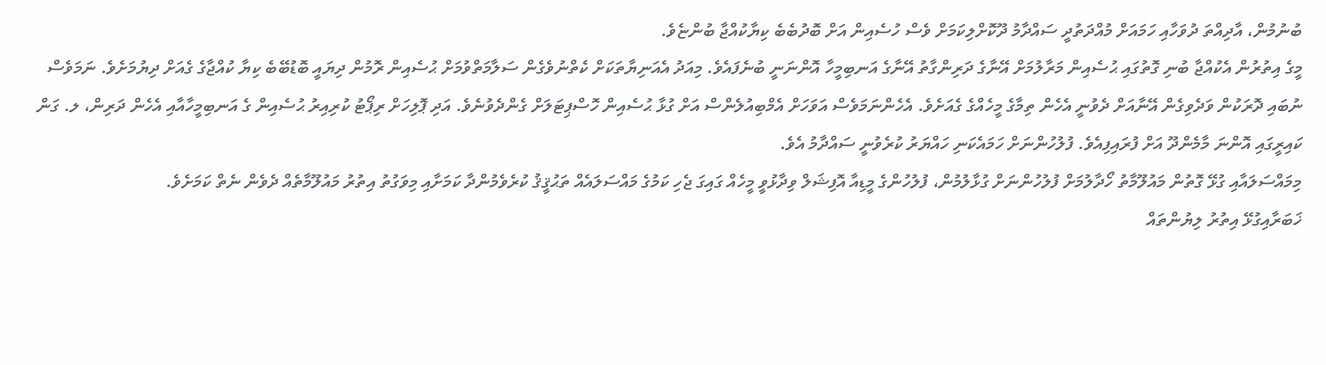ބުނުމުން، އާދިއްތަ ދުވަހާއި ހަމައަށް މުއްދަތުދީ ސައްދާމު ދޫކޮށްލިކަމަށް ވެސް ހުސެއިން އަށް ބޮދުބެބެ ކިޔާކުއްޖާ ބުންޏެވެ.
މީގެ އިތުރުން އެކުއްޖާ ބުނި ގޮތުގައި ޙުސެއިން މަރާލުމަށް އޭނާގެ ދަރިންގާތު އޭނާގެ އަނބިމީހާ އޮންނަނީ ބުނެފައެވެ. މިއަދު އެއަނިޔާތަކަށް ކެތްނުވެގެން ސަލާމަތްވުމަށް ޙުސެއިން ރޮމުން ދިޔައީ ބޮޑުބޭބެ ކިޔާ ކުއްޖާގެ ގެއަށް ދިޔުމަށެވެ. ނަމަވެސް ނުބައި ދޮރަކުން ވަދެވިގެން އޭނާއަށް ދެވުނީ އެހެން ތިމާގެ މީހެއްގެ ގެއަށެވެ. އެހެންނަމަވެސް އަވަހަށް އެމްބިއުލެންސް އަށް ގުޅާ ޙުސެއިން ހޮސްޕިޓަލަށް ގެންދެވުނެވެ. އަދި ޕޮލިހަށް ރިޕޯޓު ކުރިއިރު ޙުސެއިން ގެ އަނބިމީހާއާއި އެހެން ދަރިން، ލ. ގަން ކައިރީގައި އޮންނަ މާމެންދޫ އަށް ފުރައިފިއެވެ. ފުލުހުންނަށް ހަމައެކަނި ހައްޔަރު ކުރެވުނީ ސައްދާމު އެވެ.
މިމައްސަލައާއި ގުޅޭ ގޮތުން މައުލޫމާތު ހޯދާލުމަށް ފުލުހުންނަށް ގުޅާލުމުން، ފުލުހުންގެ މީޑިއާ އޮފިޝަލް ވިދާޅުވީ މީހެއް ގައިގަ ޖެހި ކަމުގެ މައްސަލައެއް ތަޙުޤީޤު ކުރެވެމުންދާ ކަމަށާއި މިވަގުތު އިތުރު މައުލޫމާތެއް ދެވެން ނެތް ކަމަށެވެ.
ޚަބަރާއިގުޅޭ އިތުރު ލިޔުންތައް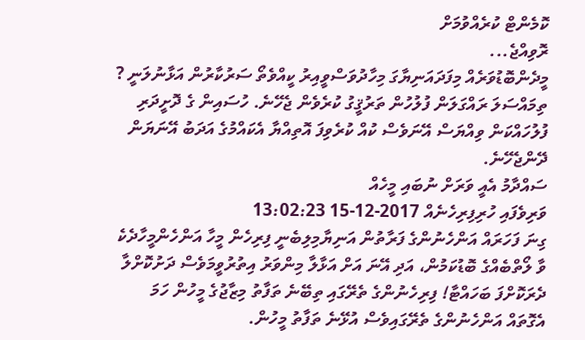ކޮމެންޓް ކުރެއްވުމަށް
ރޮވިއްޖެ...
މީދެންބޮޑުވަރެއް މިފަދައަނިޔާގަ މިހާދުވަސްވީއިރު ކީއްވެތޯ ސަރުކާރުން އަޅާނުލަނީ ?
ތިމައްސަލަ ރައްގަލަން ފުލުހުން ތަރުޤީގު ކުރެވެން ޖެހޭނެ. ހުސައިން ގެ ދޮށީދަރި ފުލުހައްކަން ވިއްޔަސް އޭނަވެސް ކުއް ކުރެވިފަ އޮތިއްޔާ އެކައްމުގެ އަދަބު އޭނަޔަން ދޭންޖެހޭނެ.
ސައްދާމު އެއީ ވަރަށް ނުބައި މީހެއް
ވަރިވެފައި ހުރިފިރިހެނެއް 2017-12-15 13:02:23
ގިނަ ފަހަރައް އަންހެނުންގެ ފަރާތުން އަނިޔާމިލިބެނީ ފިރިހެން މީހާ އަންހެންމީހާދެކެ ވާ ލޯތްބެއްގެ ބޮޑުކަމުން، އަދި އޭނަ އަށް އަޅާލާ މިންވަރު އިތުރުވީމަވެސް ދަށުކޮށްލާ ދެރަކޮށްފަ ބަހައްޓާ! ފިރިހެނުންގެ ތެރޭގައި ތިބޭނެ ތަފާތު މިޒާޖުގެ މީހުން ހަމަ އެގޮތައް އަންހެނުންގެ ތެރޭގައިވެސް އުޅޭނެ ތަފާތު މީހުން.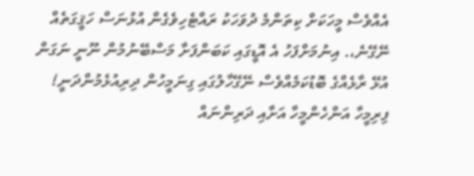އެއްވެސް މީހަކަށް ކިތަންމެ ދުވަހަކު ރައްޓެހިވެގެން އުޅުނަސް ހަޤީގަތެއް ނޭގޭނެ،. އިނުމަށްފަހު އެ އޮޑީގައި ކަބަންފަށާ މަސްބޭނުމުން ނޫނީ ނަގަން އުޅޭ ރާޅެއްގެ ބޮޑުކަމެއްވެސް ނޭގޭހާލުގައި ގިނަމީހުން ދިރިއުޅެމުންދަނީ! ފިރިމީހާ އަންހެންމީހާ އަށާއި ދަރިންނައް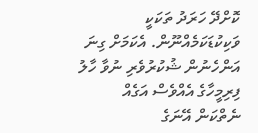ކޮށްދޭ ހަރަދު ތަކަކީ ވަކިކުޑަކަމެއްނޫން. އެކަމަށް ގިނަ އަންހެނުން ޝުކުރުވެރި ނުވާ ހާލު ފިރިމީހާގެ އެއްވެސް އަގެއް ނެތްކަން އޭނަގެ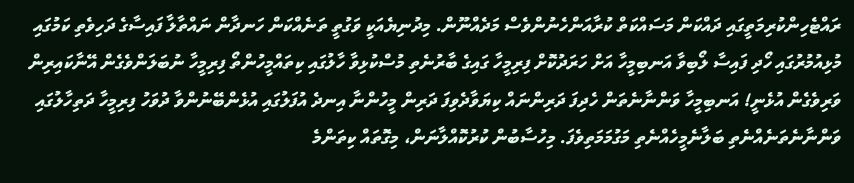ރައްޓެހިންކުރިމަތީގައި ދައްކަން މަސައްކަތް ކުރާއަންހެނުންވެސް މަދެއްނޫން. މިދުނިޔެއަކީ ވަގުތީ ތަނެއްކަން ހަނދާން ނައްތާލާ ފައިސާގެ ދަހިވެތި ކަމުގައި މުޅިއުމުރުގައި ހޯދި ފައިސާ ލޯބިވާ އަނބިމީހާ އަށް ހަރަދުކޮށް ފިރިމީހާ ގައިގެ ބާރުނެތި މުސްކުޅިވާ ހާލުގައި ކިތައްމީހުންތޯ ފިރިމީހާ ނުބަލަންވެގެން އޭނާކައިރިން ވަރިވެގެން އުޅެނީ! އަނބިމީހާ ވަންނާނެތަން ހެދިފަ ދަރިންނައް ކިޔަވާދެވިފަ ދަރިން މީހުންނާ އިނދެ އުފަލުގައި އުޅެންބޭނުންވާ ދުވަހު ފިރިމީހާ ދަތިހާލުގައި ވަންނާނެތަނެއްނެތި ބަލާނެމީހެއްނެތި މަގުމަމަތިވެފަ. މިހުސާބުން ކުރުކޮއްލާނަން، މިގޮތައް ކިތަންމެ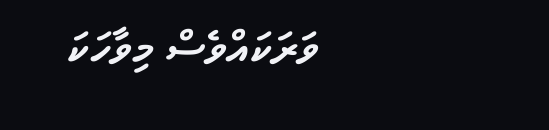ވަރަކައްވެސް މިވާހަކަ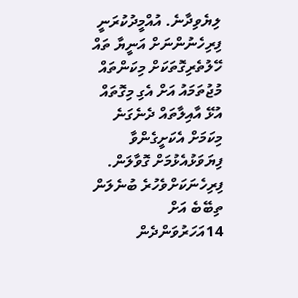ލިޔެވިދާނެ. އުއްމީދުކުރަނީ ފިރިހެނުންނަށް އަނީޔާ ތައް ހޭލުތެރިގޮތަކަށް މިކަންތައް މުޖުތަމައު އަށް އެގި މިގޮތައް އުޅޭ އާއިލާތައް ދެނެގަނެ މިކަމަށް އެކަށީގެންވާ ފިޔަވަޅުއެޅުމަށް ގޮވާލަން. ފިރިހެނަކަށްވެހުރެ ބުނެލަން ތިބޭބެ އަށް 14އަހަރުވަންދެން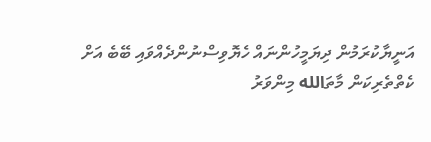އަނީޔާކުރަމުން ދިޔަމީހުންނައް ހެޔޮވިސްނުންދެއްވައި ބޭބެ އަށް ކެތްތެރިކަން މާތަالله މިންވަރު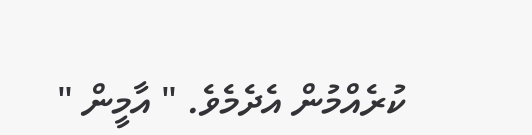ކުރެއްމުން އެދެމެވެ. " އާމީން "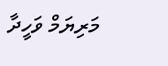މަރިޔަމް ވަހީދާ